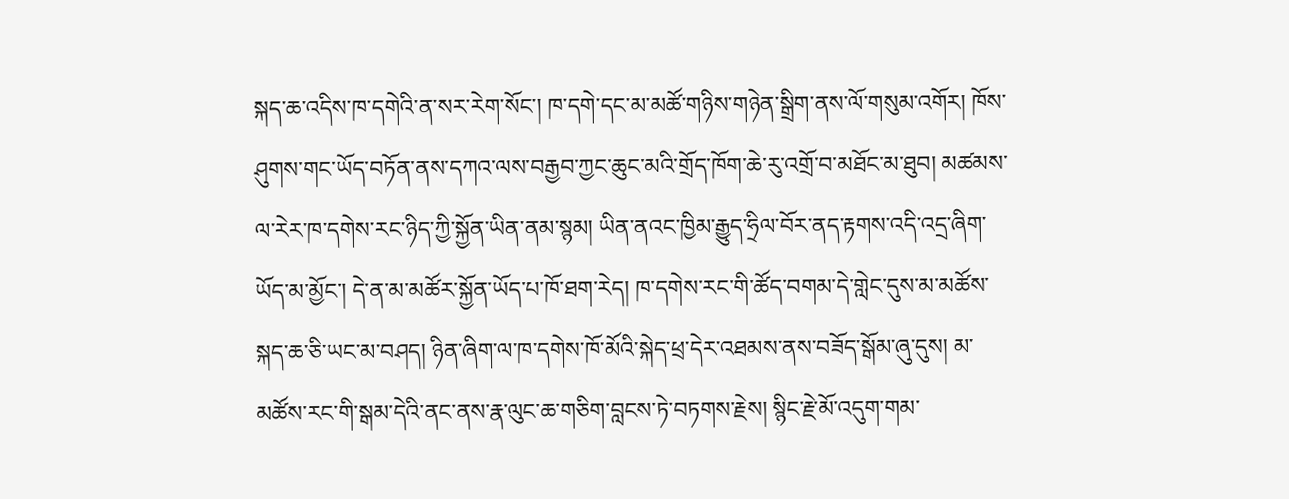སྐད་ཆ་འདིས་ཁ་དགེའི་ན་སར་རེག་སོང་། ཁ་དགེ་དང་མ་མཚོ་གཉིས་གཉེན་སྒྲིག་ནས་ལོ་གསུམ་འགོར། ཁོས་ཤུགས་གང་ཡོད་བཏོན་ནས་དཀའ་ལས་བརྒྱབ་ཀྱང་ཆུང་མའི་གྲོད་ཁོག་ཆེ་རུ་འགྲོ་བ་མཐོང་མ་ཐུབ། མཚམས་ལ་རེར་ཁ་དགེས་རང་ཉིད་ཀྱི་སྐྱོན་ཡིན་ནམ་སྙམ། ཡིན་ནའང་ཁྱིམ་རྒྱུད་ཧྲིལ་བོར་ནད་རྟགས་འདི་འདྲ་ཞིག་ཡོད་མ་མྱོང་། དེ་ན་མ་མཚོར་སྐྱོན་ཡོད་པ་ཁོ་ཐག་རེད། ཁ་དགེས་རང་གི་ཚོད་བགམ་དེ་གླེང་དུས་མ་མཚོས་སྐད་ཆ་ཅི་ཡང་མ་བཤད། ཉིན་ཞིག་ལ་ཁ་དགེས་ཁོ་མོའི་སྐེད་ཕྲ་དེར་འཐམས་ནས་བཟོད་སྒོམ་ཞུ་དུས། མ་མཚོས་རང་གི་སྒམ་དེའི་ནང་ནས་རྣ་ལུང་ཆ་གཅིག་བླངས་ཏེ་བཏགས་རྗེས། སྙིང་རྗེ་མོ་འདུག་གམ་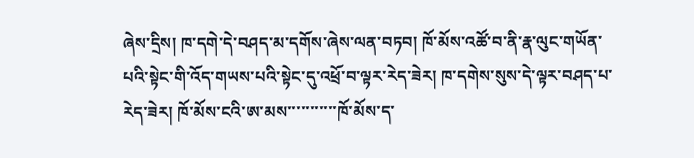ཞེས་དྲིས། ཁ་དགེ་དེ་བཤད་མ་དགོས་ཞེས་ལན་བཏབ། ཁོ་མོས་འཚོ་བ་ནི་རྣ་ལུང་གཡོན་པའི་སྟེང་གི་འོད་གཡས་པའི་སྟེང་དུ་འཕྲོ་བ་ལྟར་རེད་ཟེར། ཁ་དགེས་སུས་དེ་ལྟར་བཤད་པ་རེད་ཟེར། ཁོ་མོས་ངའི་ཨ་མས་་་་་་་་་་་ཁོ་མོས་ད་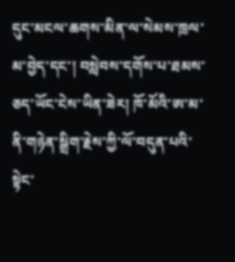དུང་མངལ་ཆགས་མིན་ལ་སེམས་ཁྲལ་མ་བྱེད་དང་། བསླེབས་དགོས་པ་ཐམས་ཅད་ཡོང་ངེས་ཡིན་ཟེར། ཁོ་མོའི་ཨ་མ་ནི་གཉེན་སྒྲིག་རྗེས་ཀྱི་ལོ་བདུན་པའི་སྟེང་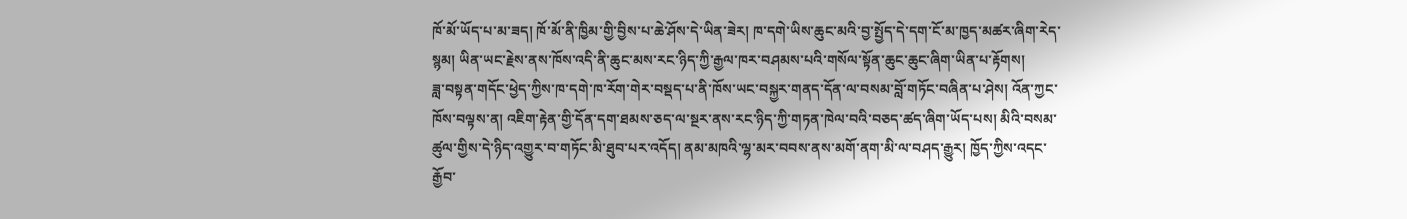ཁོ་མོ་ཡོད་པ་མ་ཟད། ཁོ་མོ་ནི་ཁྱིམ་གྱི་བྱིས་པ་ཆེ་ཤོས་དེ་ཡིན་ཟེར། ཁ་དགེ་ཡིས་ཆུང་མའི་བྱ་སྤྱོད་དེ་དག་ངོ་མ་ཁྱད་མཚར་ཞིག་རེད་སྙམ། ཡིན་ཡང་རྗེས་ནས་ཁོས་འདི་ནི་ཆུང་མས་རང་ཉིད་ཀྱི་རྒྱལ་ཁར་བཤམས་པའི་གསོལ་སྟོན་ཆུང་ཆུང་ཞིག་ཡིན་པ་རྟོགས།
ཟླ་བསྟན་གདོང་ཕྱེད་ཀྱིས་ཁ་དགེ་ཁ་རོག་གེར་བསྡད་པ་ནི་ཁོས་ཡང་བསྐྱར་གནད་དོན་ལ་བསམ་བློ་གཏོང་བཞིན་པ་ཤེས། འོན་ཀྱང་ཁོས་བལྟས་ན། འཇིག་རྟེན་གྱི་དོན་དག་ཐམས་ཅད་ལ་སྔར་ནས་རང་ཉིད་ཀྱི་གཏན་ཁེལ་བའི་བཅད་ཚད་ཞིག་ཡོད་པས། མིའི་བསམ་ཚུལ་གྱིས་དེ་ཉིད་འགྱུར་བ་གཏོང་མི་ཐུབ་པར་འདོད། ནམ་མཁའི་ལྷ་མར་བབས་ནས་མགོ་ནག་མི་ལ་བཤད་རྒྱུར། ཁྱོད་ཀྱིས་འདང་རྒྱོབ་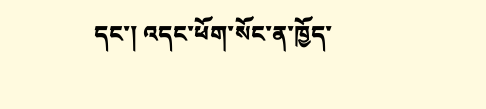དང་། འདང་ཕོག་སོང་ན་ཁྱོད་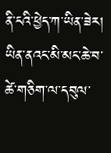ནི་ངའི་ཕྱེད་ཀ་ཡིན་ཟེར། ཡིན་ནའང་མི་མང་ཆེ་བ་ཚེ་གཅིག་ལ་དབུལ་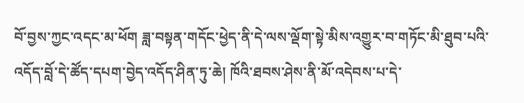བོ་བྱས་ཀྱང་འདང་མ་ཕོག ཟླ་བསྟན་གདོང་ཕྱེད་ནི་དེ་ལས་ལྡོག་སྟེ་མིས་འགྱུར་བ་གཏོང་མི་ཐུབ་པའི་འདོད་བློ་དེ་ཚོད་དཔག་བྱེད་འདོད་ཤིན་ཏུ་ཆེ། ཁོའི་ཐབས་ཤེས་ནི་མོ་འདེབས་པ་དེ་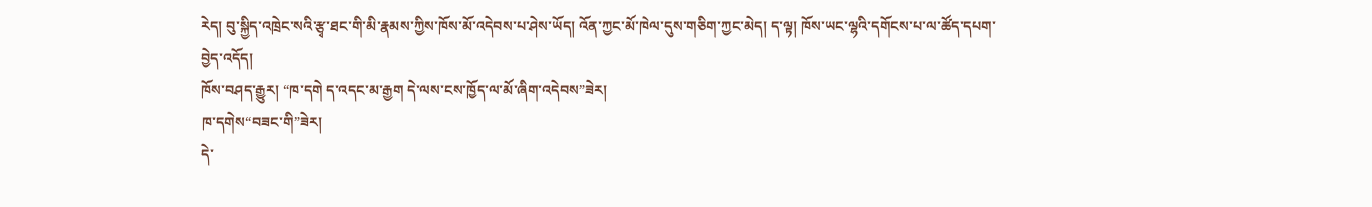རེད། བུ་སྐྱིད་འཁྲེང་སའི་རྩྭ་ཐང་གི་མི་རྣམས་ཀྱིས་ཁོས་མོ་འདེབས་པ་ཤེས་ཡོད། འོན་ཀྱང་མོ་ཁེལ་དུས་གཅིག་ཀྱང་མེད། ད་ལྟ། ཁོས་ཡང་ལྷའི་དགོངས་པ་ལ་ཚོད་དཔག་བྱེད་འདོད།
ཁོས་བཤད་རྒྱུར། “ཁ་དགེ ད་འདང་མ་རྒྱག དེ་ལས་ངས་ཁྱོད་ལ་མོ་ཞིག་འདེབས”ཟེར།
ཁ་དགེས“བཟང་གི”ཟེར།
དེ་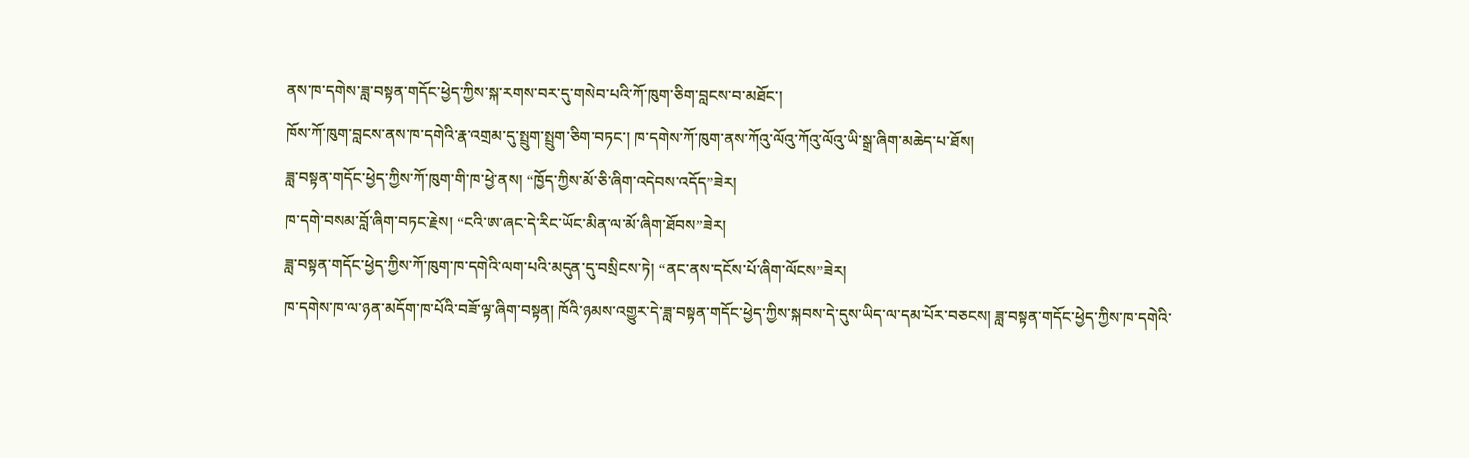ནས་ཁ་དགེས་ཟླ་བསྟན་གདོང་ཕྱེད་ཀྱིས་སྐ་རགས་བར་དུ་གསེབ་པའི་ཀོ་ཁུག་ཅིག་བླངས་བ་མཐོང་།
ཁོས་ཀོ་ཁུག་བླངས་ནས་ཁ་དགེའི་རྣ་འགྲམ་དུ་སྤྲུག་སྤྲུག་ཅིག་བཏང་། ཁ་དགེས་ཀོ་ཁུག་ནས་ཀོའུ་ལོའུ་ཀོའུ་ལོའུ་ཡི་སྒྲ་ཞིག་མཆེད་པ་ཐོས།
ཟླ་བསྟན་གདོང་ཕྱེད་ཀྱིས་ཀོ་ཁུག་གི་ཁ་ཕྱེ་ནས། “ཁྱོད་ཀྱིས་མོ་ཅི་ཞིག་འདེབས་འདོད”ཟེར།
ཁ་དགེ་བསམ་བློ་ཞིག་བཏང་རྗེས། “ངའི་ཨ་ཞང་དེ་རིང་ཡོང་མིན་ལ་མོ་ཞིག་ཐོབས”ཟེར།
ཟླ་བསྟན་གདོང་ཕྱེད་ཀྱིས་ཀོ་ཁུག་ཁ་དགེའི་ལག་པའི་མདུན་དུ་བསྲིངས་ཏེ། “ནང་ནས་དངོས་པོ་ཞིག་ལོངས”ཟེར།
ཁ་དགེས་ཁ་ལ་ཉན་མདོག་ཁ་པོའི་བཟོ་ལྟ་ཞིག་བསྟན། ཁོའི་ཉམས་འགྱུར་དེ་ཟླ་བསྟན་གདོང་ཕྱེད་ཀྱིས་སྐབས་དེ་དུས་ཡིད་ལ་དམ་པོར་བཅངས། ཟླ་བསྟན་གདོང་ཕྱེད་ཀྱིས་ཁ་དགེའི་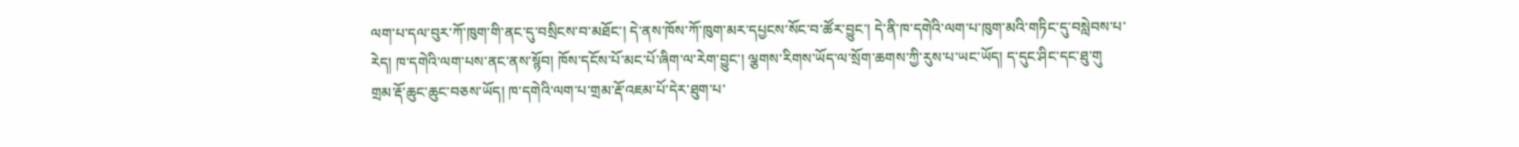ལག་པ་དལ་བུར་ཀོ་ཁུག་གི་ནང་དུ་བསྲིངས་བ་མཐོང་། དེ་ནས་ཁོས་ཀོ་ཁུག་མར་དཔྱངས་སོང་བ་ཚོར་བྱུང་། དེ་ནི་ཁ་དགེའི་ལག་པ་ཁུག་མའི་གཏིང་དུ་བསླེབས་པ་རེད། ཁ་དགེའི་ལག་པས་ནང་ནས་སྙོབ། ཁོས་དངོས་པོ་མང་པོ་ཞིག་ལ་རེག་བྱུང་། ལྕགས་རིགས་ཡོད་ལ་སྲོག་ཆགས་ཀྱི་རུས་པ་ཡང་ཡོད། ད་དུང་ཤིང་དང་ཐུ་གུ གྲམ་རྡོ་ཆུང་ཆུང་བཅས་ཡོད། ཁ་དགེའི་ལག་པ་གྲམ་རྡོ་འཇམ་པོ་དེར་ཐུག་པ་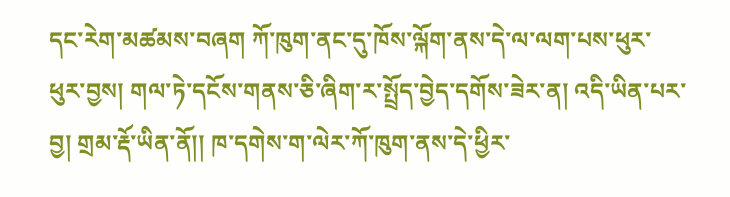དང་རེག་མཚམས་བཞག ཀོ་ཁུག་ནང་དུ་ཁོས་ལྐོག་ནས་དེ་ལ་ལག་པས་ཕུར་ཕུར་བྱས། གལ་ཏེ་དངོས་གནས་ཅི་ཞིག་ར་སྤྲོད་བྱེད་དགོས་ཟེར་ན། འདི་ཡིན་པར་བྱ། གྲམ་རྡོ་ཡིན་ནོ།། ཁ་དགེས་ག་ལེར་ཀོ་ཁུག་ནས་དེ་ཕྱིར་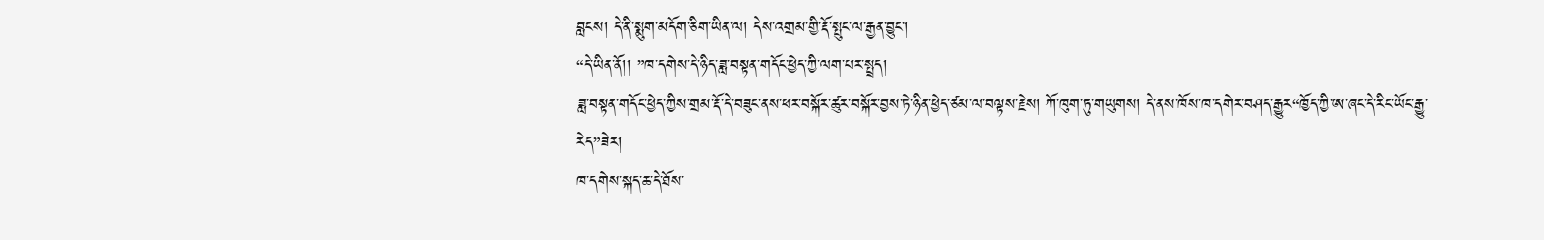བླངས། དེ་ནི་སྨུག་མདོག་ཅིག་ཡིན་ལ། དེས་འགྲམ་གྱི་རྡོ་སྤུང་ལ་རྒྱན་བྱུང་།
“དེ་ཡིན་ནོ།། ”ཁ་དགེས་དེ་ཉིད་ཟླ་བསྟན་གདོང་ཕྱེད་ཀྱི་ལག་པར་སྤྲད།
ཟླ་བསྟན་གདོང་ཕྱེད་ཀྱིས་གྲམ་རྡོ་དེ་བཟུང་ནས་ཕར་བསྐོར་ཚུར་བསྐོར་བྱས་ཏེ་ཉིན་ཕྱེད་ཙམ་ལ་བལྟས་རྗེས། ཀོ་ཁུག་ཏུ་གཡུགས། དེ་ནས་ཁོས་ཁ་དགེར་བཤད་རྒྱུར“ཁྱོད་ཀྱི་ཨ་ཞང་དེ་རིང་ཡོང་རྒྱུ་རེད”ཟེར།
ཁ་དགེས་སྐད་ཆ་དེ་ཐོས་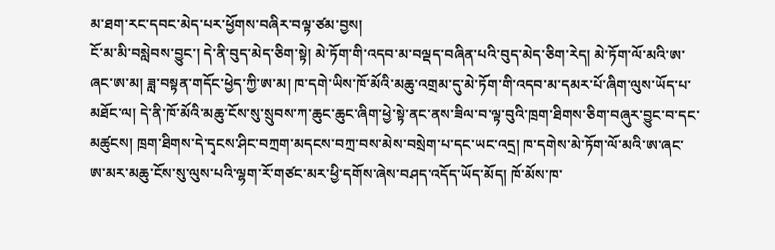མ་ཐག་རང་དབང་མེད་པར་ཕྱོགས་བཞིར་བལྟ་ཙམ་བྱས།
ངོ་མ་མི་བསླེབས་བྱུང་། དེ་ནི་བུད་མེད་ཅིག་སྟེ། མེ་ཏོག་གི་འདབ་མ་བལྡད་བཞིན་པའི་བུད་མེད་ཅིག་རེད། མེ་ཏོག་ལོ་མའི་ཨ་ཞང་ཨ་མ། ཟླ་བསྟན་གདོང་ཕྱེད་ཀྱི་ཨ་མ། ཁ་དགེ་ཡིས་ཁོ་མོའི་མཆུ་འགྲམ་དུ་མེ་ཏོག་གི་འདབ་མ་དམར་པོ་ཞིག་ལུས་ཡོད་པ་མཐོང་ལ། དེ་ནི་ཁོ་མོའི་མཆུ་ངོས་སུ་སྲུབས་ཀ་ཆུང་ཆུང་ཞིག་ཕྱེ་སྟེ་ནང་ནས་ཟིལ་བ་ལྟ་བུའི་ཁྲག་ཐིགས་ཅིག་བཞུར་བྱུང་བ་དང་མཚུངས། ཁྲག་ཐིགས་དེ་དྭངས་ཤིང་བཀྲག་མདངས་བཀྲ་བས་མེས་བསྲེག་པ་དང་ཡང་འདྲ། ཁ་དགེས་མེ་ཏོག་ལོ་མའི་ཨ་ཞང་ཨ་མར་མཆུ་ངོས་སུ་ལུས་པའི་ལྷག་རོ་གཙང་མར་ཕྱི་དགོས་ཞེས་བཤད་འདོད་ཡོད་མོད། ཁོ་མོས་ཁ་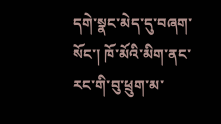དགེ་སྣང་མེད་དུ་བཞག་སོང་། ཁོ་མོའི་མིག་ནང་རང་གི་བུ་ཕྲུག་མ་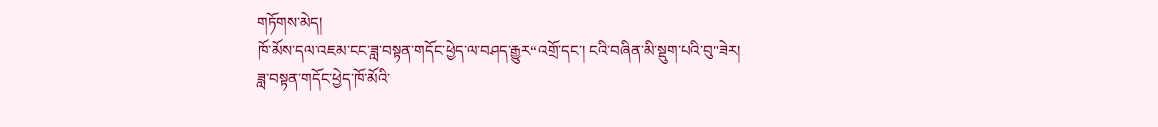གཏོགས་མེད།
ཁོ་མོས་དལ་འཇམ་ངང་ཟླ་བསྟན་གདོང་ཕྱེད་ལ་བཤད་རྒྱུར“འགྲོ་དང་། ངའི་བཞིན་མི་སྡུག་པའི་བུ"ཟེར།
ཟླ་བསྟན་གདོང་ཕྱེད་ཁོ་མོའི་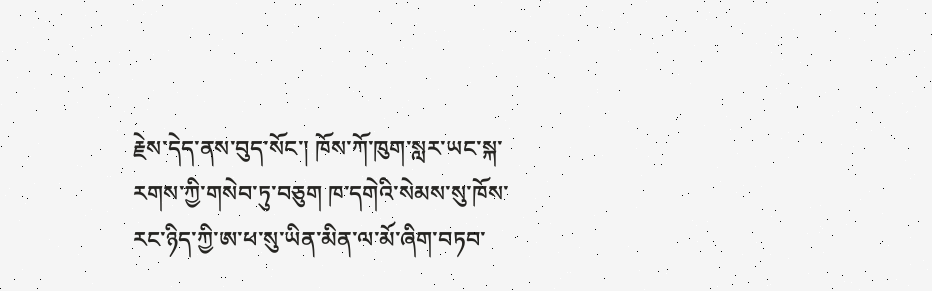རྗེས་དེད་ནས་བུད་སོང་། ཁོས་ཀོ་ཁུག་སླར་ཡང་སྐ་རགས་ཀྱི་གསེབ་ཏུ་བཅུག ཁ་དགེའི་སེམས་སུ་ཁོས་རང་ཉིད་ཀྱི་ཨ་ཕ་སུ་ཡིན་མིན་ལ་མོ་ཞིག་བཏབ་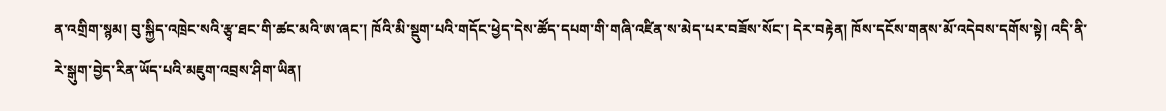ན་འགྲིག་སྙམ། བུ་སྐྱིད་འཁྲེང་སའི་རྩྭ་ཐང་གི་ཚང་མའི་ཨ་ཞང་། ཁོའི་མི་སྡུག་པའི་གདོང་ཕྱེད་དེས་ཚོད་དཔག་གི་གཞི་འཛིན་ས་མེད་པར་བཟོས་སོང་། དེར་བརྟེན། ཁོས་དངོས་གནས་མོ་འདེབས་དགོས་སྟེ། འདི་ནི་རེ་སྒུག་བྱེད་རིན་ཡོད་པའི་མཇུག་འབྲས་ཤིག་ཡིན།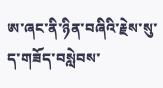ཨ་ཞང་ནི་ཉིན་བཞིའི་རྗེས་སུ་ད་གཟོད་བསླེབས་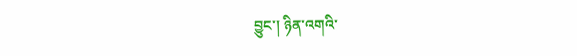བྱུང་། ཉིན་འགའི་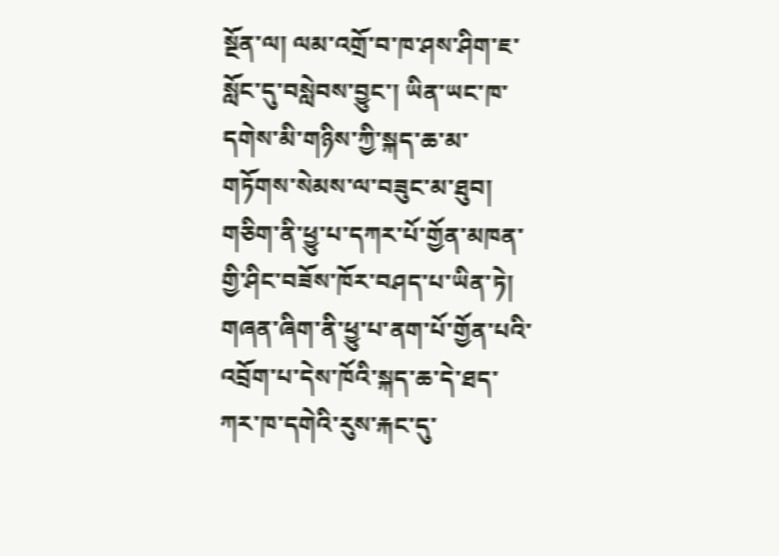སྔོན་ལ། ལམ་འགྲོ་བ་ཁ་ཤས་ཤིག་ཇ་སློང་དུ་བསླེབས་བྱུང་། ཡིན་ཡང་ཁ་དགེས་མི་གཉིས་ཀྱི་སྐད་ཆ་མ་གཏོགས་སེམས་ལ་བཟུང་མ་ཐུབ། གཅིག་ནི་ཕྱུ་པ་དཀར་པོ་གྱོན་མཁན་གྱི་ཤིང་བཟོས་ཁོར་བཤད་པ་ཡིན་ཏེ། གཞན་ཞིག་ནི་ཕྱུ་པ་ནག་པོ་གྱོན་པའི་འབྲོག་པ་དེས་ཁོའི་སྐད་ཆ་དེ་ཐད་ཀར་ཁ་དགེའི་རུས་རྐང་དུ་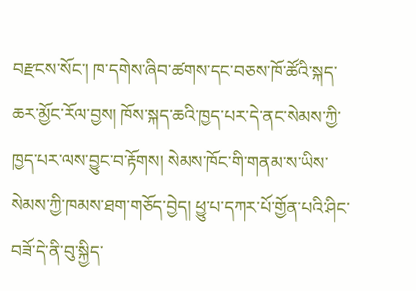བརྫངས་སོང་། ཁ་དགེས་ཞིབ་ཚགས་དང་བཅས་ཁོ་ཚོའི་སྐད་ཆར་མྱོང་རོལ་བྱས། ཁོས་སྐད་ཆའི་ཁྱད་པར་དེ་ནང་སེམས་ཀྱི་ཁྱད་པར་ལས་བྱུང་བ་རྟོགས། སེམས་ཁོང་གི་གནམ་ས་ཡིས་སེམས་ཀྱི་ཁམས་ཐག་གཅོད་བྱེད། ཕྱུ་པ་དཀར་པོ་གྱོན་པའི་ཤིང་བཟོ་དེ་ནི་བུ་སྐྱིད་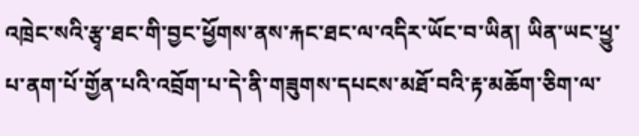འཁྲེང་སའི་རྩྭ་ཐང་གི་བྱང་ཕྱོགས་ནས་རྐང་ཐང་ལ་འདིར་ཡོང་བ་ཡིན། ཡིན་ཡང་ཕྱུ་པ་ནག་པོ་གྱོན་པའི་འབྲོག་པ་དེ་ནི་གཟུགས་དཔངས་མཐོ་བའི་རྟ་མཆོག་ཅིག་ལ་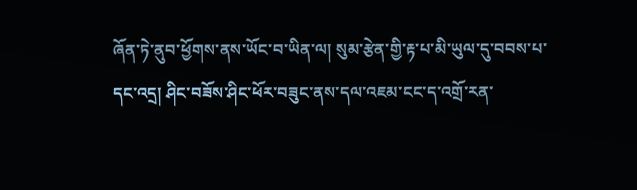ཞོན་ཏེ་ནུབ་ཕྱོགས་ནས་ཡོང་བ་ཡིན་ལ། སུམ་རྩེན་གྱི་རྟ་པ་མི་ཡུལ་དུ་བབས་པ་དང་འདྲ། ཤིང་བཟོས་ཤིང་ཕོར་བཟུང་ནས་དལ་འཇམ་ངང་ད་འགྲོ་རན་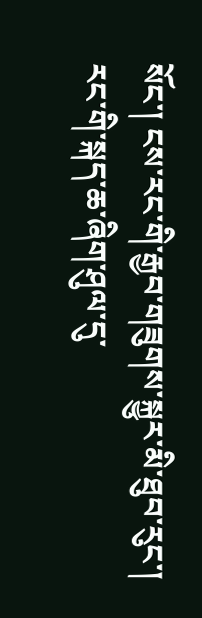སོང་། ངས་རང་གི་རྒྱབ་གཟུགས་སྐྱུར་མི་ཐུབ་རུང་། རང་གི་སྐད་ཆ་ཞིག་ཤུལ་དུ་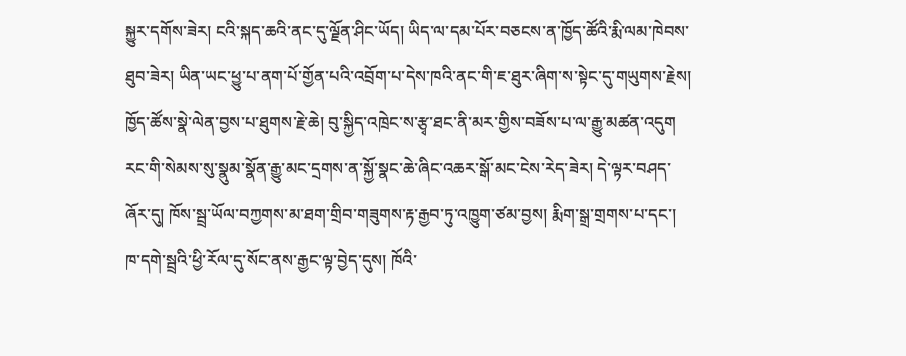སྐྱུར་དགོས་ཟེར། ངའི་སྐད་ཆའི་ནང་དུ་ལྗོན་ཤིང་ཡོད། ཡིད་ལ་དམ་པོར་བཅངས་ན་ཁྱོད་ཚོའི་རྨི་ལམ་ཁེབས་ཐུབ་ཟེར། ཡིན་ཡང་ཕྱུ་པ་ནག་པོ་གྱོན་པའི་འབྲོག་པ་དེས་ཁའི་ནང་གི་ཇ་ཐུར་ཞིག་ས་སྟེང་དུ་གཡུགས་རྗེས། ཁྱོད་ཚོས་སྣེ་ལེན་བྱས་པ་ཐུགས་རྗེ་ཆེ། བུ་སྐྱིད་འཁྲེང་ས་རྩྭ་ཐང་ནི་མར་གྱིས་བཟོས་པ་ལ་རྒྱུ་མཚན་འདུག རང་གི་སེམས་སུ་སྣུམ་སྣོན་རྒྱུ་མང་དྲགས་ན་སྐྱོ་སྣང་ཆེ་ཞིང་འཆར་སྒོ་མང་ངེས་རེད་ཟེར། དེ་ལྟར་བཤད་ཞོར་དུ། ཁོས་སྦྲ་ཡོལ་བཀྱགས་མ་ཐག་གྲིབ་གཟུགས་རྟ་རྒྱབ་ཏུ་འཁྱུག་ཙམ་བྱས། རྨིག་སྒྲ་གྲགས་པ་དང་། ཁ་དགེ་སྦྲའི་ཕྱི་རོལ་དུ་སོང་ནས་རྒྱང་ལྟ་བྱེད་དུས། ཁོའི་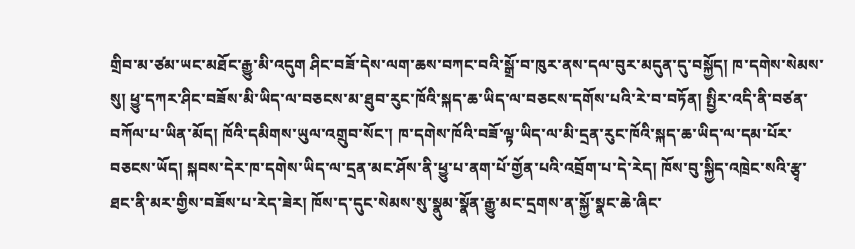གྲིབ་མ་ཙམ་ཡང་མཐོང་རྒྱུ་མི་འདུག ཤིང་བཟོ་དེས་ལག་ཆས་བཀང་བའི་སྒྲོ་བ་ཁུར་ནས་དལ་བུར་མདུན་དུ་བསྐྱོད། ཁ་དགེས་སེམས་སུ། ཕྱུ་དཀར་ཤིང་བཟོས་མི་ཡིད་ལ་བཅངས་མ་ཐུབ་རུང་ཁོའི་སྐད་ཆ་ཡིད་ལ་བཅངས་དགོས་པའི་རེ་བ་བཏོན། སྤྱིར་འདི་ནི་བཙན་བཀོལ་པ་ཡིན་མོད། ཁོའི་དམིགས་ཡུལ་འགྲུབ་སོང་། ཁ་དགེས་ཁོའི་བཟོ་ལྟ་ཡིད་ལ་མི་དྲན་རུང་ཁོའི་སྐད་ཆ་ཡིད་ལ་དམ་པོར་བཅངས་ཡོད། སྐབས་དེར་ཁ་དགེས་ཡིད་ལ་དྲན་མང་ཤོས་ནི་ཕྱུ་པ་ནག་པོ་གྱོན་པའི་འབྲོག་པ་དེ་རེད། ཁོས་བུ་སྐྱིད་འཁྲེང་སའི་རྩྭ་ཐང་ནི་མར་གྱིས་བཟོས་པ་རེད་ཟེར། ཁོས་ད་དུང་སེམས་སུ་སྣུམ་སྣོན་རྒྱུ་མང་དྲགས་ན་སྐྱོ་སྣང་ཆེ་ཞིང་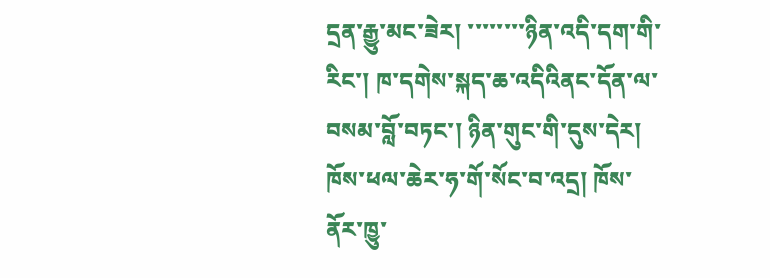དྲན་རྒྱུ་མང་ཟེར། ་་་་་་་་ཉིན་འདི་དག་གི་རིང་། ཁ་དགེས་སྐད་ཆ་འདིའིནང་དོན་ལ་བསམ་བློ་བཏང་། ཉིན་གུང་གི་དུས་དེར། ཁོས་ཕལ་ཆེར་ཧ་གོ་སོང་བ་འདྲ། ཁོས་ནོར་ཁྱུ་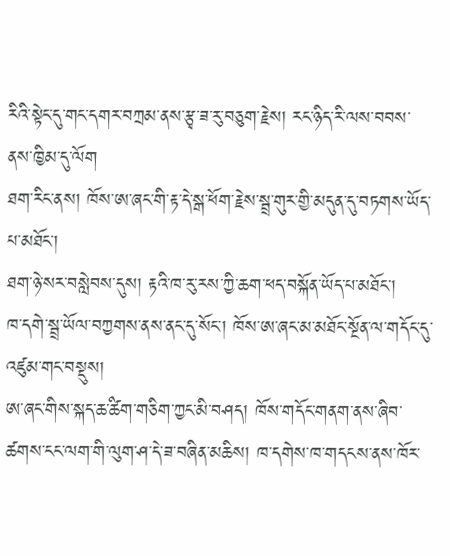རིའི་སྟེང་དུ་གང་དགར་བཀྲམ་ནས་རྩྭ་ཟ་རུ་བཅུག་རྗེས། རང་ཉིད་རི་ལས་བབས་ནས་ཁྱིམ་དུ་ལོག
ཐག་རིང་ནས། ཁོས་ཨ་ཞང་གི་རྟ་དེ་སྒ་ཕོག་རྗེས་སྦྲ་གུར་གྱི་མདུན་དུ་བཏགས་ཡོད་པ་མཐོང་།
ཐག་ཉེ་སར་བསླེབས་དུས། རྟའི་ཁ་རུ་རས་ཀྱི་ཆག་ཕད་བསྐོན་ཡོད་པ་མཐོང་།
ཁ་དགེ་སྦྲ་ཡོལ་བཀྱགས་ནས་ནང་དུ་སོང་། ཁོས་ཨ་ཞང་མ་མཐོང་སྔོན་ལ་གདོང་དུ་འཛུམ་གང་བསྡུས།
ཨ་ཞང་གིས་སྐད་ཆ་ཚིག་གཅིག་ཀྱང་མི་བཤད། ཁོས་གདོང་གནག་ནས་ཞིབ་ཚགས་ངང་ལག་གི་ལུག་ཤ་དེ་ཟ་བཞིན་མཆིས། ཁ་དགེས་ཁ་གདངས་ནས་ཁོར་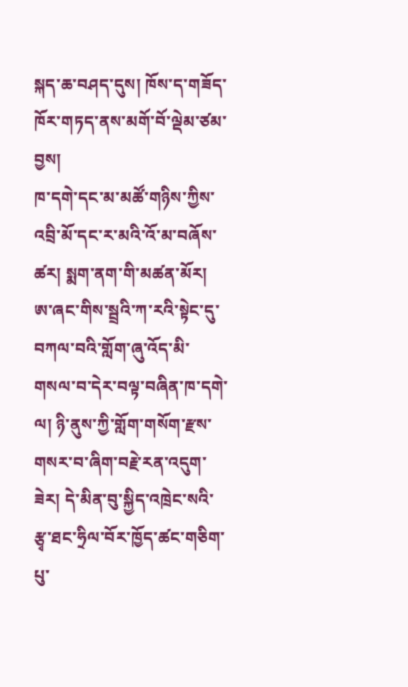སྐད་ཆ་བཤད་དུས། ཁོས་ད་གཟོད་ཁོར་གཏད་ནས་མགོ་བོ་ལྡེམ་ཙམ་བྱས།
ཁ་དགེ་དང་མ་མཚོ་གཉིས་ཀྱིས་འབྲི་མོ་དང་ར་མའི་འོ་མ་བཞོས་ཚར། སྨག་ནག་གི་མཚན་མོར། ཨ་ཞང་གིས་སྦྲའི་ཀ་རའི་སྟེང་དུ་བཀལ་བའི་གློག་ཞུ་འོད་མི་གསལ་བ་དེར་བལྟ་བཞིན་ཁ་དགེ་ལ། ཉི་ནུས་ཀྱི་གློག་གསོག་རྫས་གསར་བ་ཞིག་བརྗེ་རན་འདུག་ཟེར། དེ་མིན་བུ་སྐྱིད་འཁྲེང་སའི་རྩྭ་ཐང་ཧྲིལ་བོར་ཁྱོད་ཚང་གཅིག་པུ་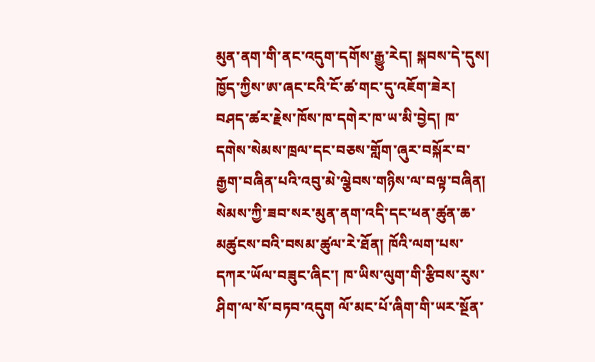མུན་ནག་གི་ནང་འདུག་དགོས་རྒྱུ་རེད། སྐབས་དེ་དུས། ཁྱོད་ཀྱིས་ཨ་ཞང་ངའི་ངོ་ཚ་གང་དུ་འཇོག་ཟེར།
བཤད་ཚར་རྗེས་ཁོས་ཁ་དགེར་ཁ་ཡ་མི་བྱེད། ཁ་དགེས་སེམས་ཁྲལ་དང་བཅས་གློག་ཞུར་བསྐོར་བ་རྒྱག་བཞིན་པའི་འབུ་མེ་ལྕེབས་གཉིས་ལ་བལྟ་བཞིན། སེམས་ཀྱི་ཟབ་སར་མུན་ནག་འདི་དང་ཕན་ཚུན་ཆ་མཚུངས་བའི་བསམ་ཚུལ་རེ་ཐོན། ཁོའི་ལག་པས་དཀར་ཡོལ་བཟུང་ཞིང་། ཁ་ཡིས་ལུག་གི་རྩིབས་རུས་ཤིག་ལ་སོ་བཏབ་འདུག ལོ་མང་པོ་ཞིག་གི་ཡར་སྔོན་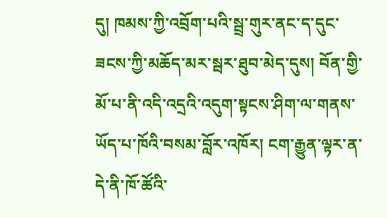དུ། ཁམས་ཀྱི་འབྲོག་པའི་སྦྲ་གུར་ནང་ད་དུང་ཟངས་ཀྱི་མཆོད་མར་སྦར་ཐུབ་མེད་དུས། བོན་གྱི་མོ་པ་ནི་འདི་འདྲའི་འདུག་སྟངས་ཤིག་ལ་གནས་ཡོད་པ་ཁོའི་བསམ་བློར་འཁོར། ངག་རྒྱུན་ལྟར་ན་དེ་ནི་ཁོ་ཚོའི་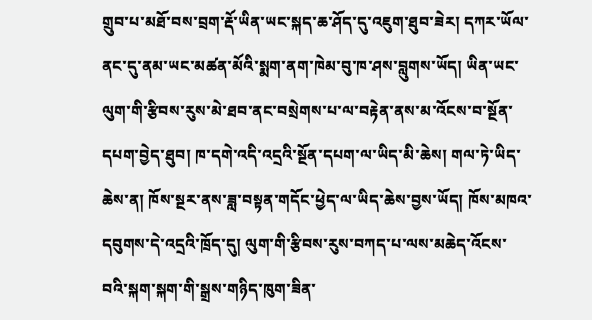གྲུབ་པ་མཐོ་བས་བྲག་རྡོ་ཡིན་ཡང་སྐད་ཆ་ཤོད་དུ་འཇུག་ཐུབ་ཟེར། དཀར་ཡོལ་ནང་དུ་ནམ་ཡང་མཚན་མོའི་སྨག་ནག་ཁེམ་བུ་ཁ་ཤས་བླུགས་ཡོད། ཡིན་ཡང་ལུག་གི་རྩིབས་རུས་མེ་ཐབ་ནང་བསྲེགས་པ་ལ་བརྟེན་ནས་མ་འོངས་བ་སྔོན་དཔག་བྱེད་ཐུབ། ཁ་དགེ་འདི་འདྲའི་སྔོན་དཔག་ལ་ཡིད་མི་ཆེས། གལ་ཏེ་ཡིད་ཆེས་ན། ཁོས་སྔར་ནས་ཟླ་བསྟན་གདོང་ཕྱེད་ལ་ཡིད་ཆེས་བྱས་ཡོད། ཁོས་མཁའ་དབུགས་དེ་འདྲའི་ཁྲོད་དུ། ལུག་གི་རྩིབས་རུས་བཀད་པ་ལས་མཆེད་འོངས་བའི་སྐག་སྐག་གི་སྒྲས་གཉིད་ཁུག་ཟིན་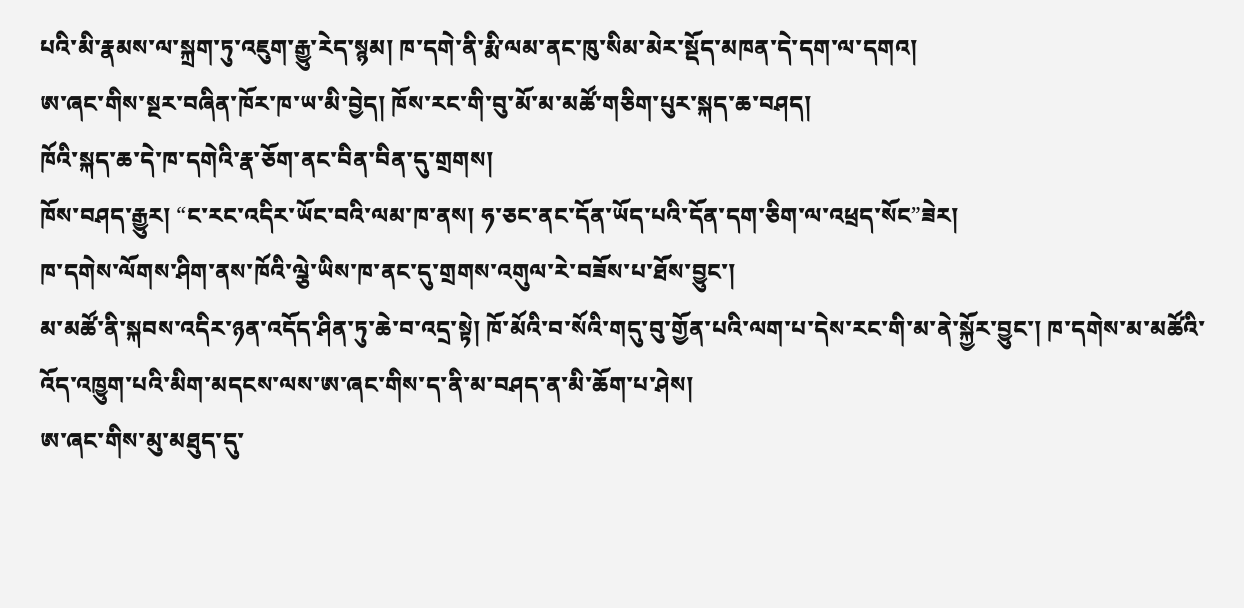པའི་མི་རྣམས་ལ་སྐྲག་ཏུ་འཇུག་རྒྱུ་རེད་སྙམ། ཁ་དགེ་ནི་རྨི་ལམ་ནང་ཁུ་སིམ་མེར་སྡོད་མཁན་དེ་དག་ལ་དགའ།
ཨ་ཞང་གིས་སྔར་བཞིན་ཁོར་ཁ་ཡ་མི་བྱེད། ཁོས་རང་གི་བུ་མོ་མ་མཚོ་གཅིག་པུར་སྐད་ཆ་བཤད།
ཁོའི་སྐད་ཆ་དེ་ཁ་དགེའི་རྣ་ཅོག་ནང་བིན་བིན་དུ་གྲགས།
ཁོས་བཤད་རྒྱུར། “ང་རང་འདིར་ཡོང་བའི་ལམ་ཁ་ནས། ཧ་ཅང་ནང་དོན་ཡོད་པའི་དོན་དག་ཅིག་ལ་འཕྲད་སོང”ཟེར།
ཁ་དགེས་ལོགས་ཤིག་ནས་ཁོའི་ལྕེ་ཡིས་ཁ་ནང་དུ་གྲགས་འགུལ་རེ་བཟོས་པ་ཐོས་བྱུང་།
མ་མཚོ་ནི་སྐབས་འདིར་ཉན་འདོད་ཤིན་ཏུ་ཆེ་བ་འདྲ་སྟེ། ཁོ་མོའི་བ་སོའི་གདུ་བུ་གྱོན་པའི་ལག་པ་དེས་རང་གི་མ་ནེ་སྐྱོར་བྱུང་། ཁ་དགེས་མ་མཚོའི་འོད་འཁྱུག་པའི་མིག་མདངས་ལས་ཨ་ཞང་གིས་ད་ནི་མ་བཤད་ན་མི་ཆོག་པ་ཤེས།
ཨ་ཞང་གིས་མུ་མཐུད་དུ་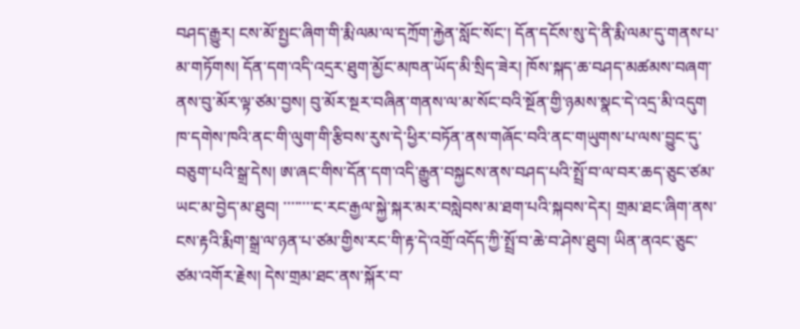བཤད་རྒྱུར། ངས་མོ་སྤྱང་ཞིག་གི་རྨི་ལམ་ལ་དཀྲོག་རྐྱེན་སློང་སོང་། དོན་དངོས་སུ་དེ་ནི་རྨི་ལམ་དུ་གནས་པ་མ་གཏོགས། དོན་དག་འདི་འདྲར་ཐུག་མྱོང་མཁན་ཡོད་མི་སྲིད་ཟེར། ཁོས་སྐད་ཆ་བཤད་མཚམས་བཞག་ནས་བུ་མོར་ལྟ་ཙམ་བྱས། བུ་མོར་སྔར་བཞིན་གནས་ལ་མ་སོང་བའི་སྔོན་གྱི་ཉམས་སྣང་དེ་འདྲ་མི་འདུག ཁ་དགེས་ཁའི་ནང་གི་ལུག་གི་རྩིབས་རུས་དེ་ཕྱིར་བཏོན་ནས་གཞོང་བའི་ནང་གཡུགས་པ་ལས་བྱུང་དུ་བཅུག་པའི་སྒྲ་དེས། ཨ་ཞང་གིས་དོན་དག་འདི་རྒྱུན་བསྐྱངས་ནས་བཤད་པའི་སྤྲོ་བ་ལ་བར་ཆད་ཅུང་ཙམ་ཡང་མ་བྱེད་མ་ཐུབ། ་་་་་་་་ང་རང་རྒྱལ་སྐྱེ་སྐར་མར་བསླེབས་མ་ཐག་པའི་སྐབས་དེར། གྲམ་ཐང་ཞིག་ནས་ངས་རྟའི་རྨིག་སྒྲ་ལ་ཉན་པ་ཙམ་གྱིས་རང་གི་རྟ་དེ་འགྲོ་འདོད་ཀྱི་སྤྲོ་བ་ཆེ་བ་ཤེས་ཐུབ། ཡིན་ནའང་ཅུང་ཙམ་འགོར་རྗེས། དེས་གྲམ་ཐང་ནས་སྐོར་བ་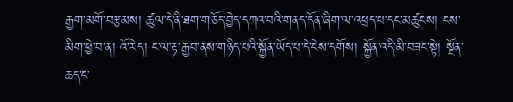རྒྱག་མགོ་བརྩམས། ཚུལ་དེ་ནི་ཐག་གཅོད་བྱེད་དཀའ་བའི་གནད་དོན་ཞིག་ལ་འཕྲད་པ་དང་མཚུངས། ངས་མིག་ཕྱེ་བ་ན། འོ་རེད། ང་ལ་རྟ་རྒྱབ་ནས་གཉིད་པའི་སྐྱོན་ཡོད་པ་དེ་ངེས་དགོས། སྐྱོན་འདི་མི་བཟང་སྟེ། སྔོན་ཆད་ང་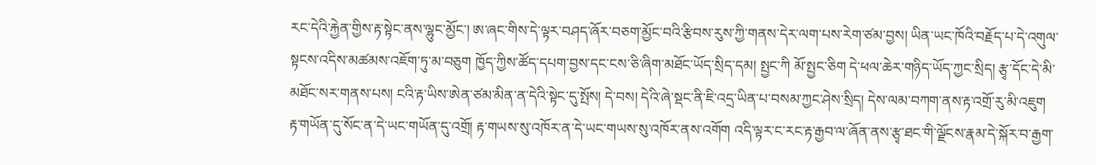རང་དེའི་རྐྱེན་གྱིས་རྟ་སྟེང་ནས་ལྷུང་མྱོང་། ཨ་ཞང་གིས་དེ་ལྟར་བཤད་ཞོར་བཅག་མྱོང་བའི་རྩིབས་རུས་ཀྱི་གནས་དེར་ལག་པས་རེག་ཙམ་བྱས། ཡིན་ཡང་ཁོའི་བརྗོད་པ་དེ་འགུལ་སྟངས་འདིས་མཚམས་འཇོག་ཏུ་མ་བཅུག ཁྱོད་ཀྱིས་ཚོད་དཔག་བྱས་དང་ངས་ཅི་ཞིག་མཐོང་ཡོད་སྲིད་དམ། སྤྱང་ཀི མོ་སྤྱང་ཅིག དེ་ཕལ་ཆེར་གཉིད་ཡོད་ཀྱང་སྲིད། རྩྭ་དོང་དེ་མི་མཐོང་སར་གནས་པས། ངའི་རྟ་ཡིས་ཨེན་ཙམ་མིན་ན་དེའི་སྟེང་དུ་སྤོས། དེ་བས། དེའི་ཞེ་སྡང་ནི་ཇི་འདྲ་ཡིན་པ་བསམ་ཀྱང་ཤེས་སྲིད། དེས་ལམ་བཀག་ནས་རྟ་འགྲོ་རུ་མི་འཇུག རྟ་གཡོན་དུ་སོང་ན་དེ་ཡང་གཡོན་དུ་འགྲོ། རྟ་གཡས་སུ་འཁོར་ན་དེ་ཡང་གཡས་སུ་འཁོར་ནས་འགོག འདི་ལྟར་ང་རང་རྟ་རྒྱབ་ལ་ཞོན་ནས་རྩྭ་ཐང་གི་ལྗོངས་རྣམ་དེ་སྐོར་བ་རྒྱག་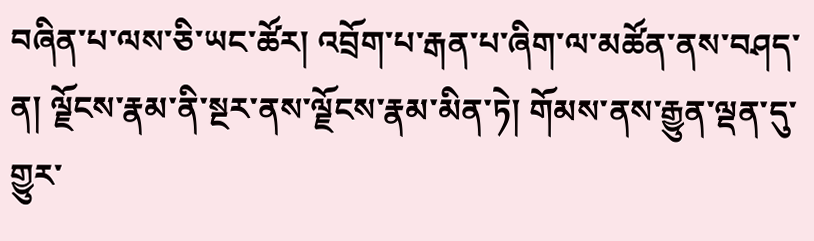བཞིན་པ་ལས་ཅི་ཡང་ཚོར། འབྲོག་པ་རྒན་པ་ཞིག་ལ་མཚོན་ནས་བཤད་ན། ལྗོངས་རྣམ་ནི་སྔར་ནས་ལྗོངས་རྣམ་མིན་ཏེ། གོམས་ནས་རྒྱུན་ལྡན་དུ་གྱུར་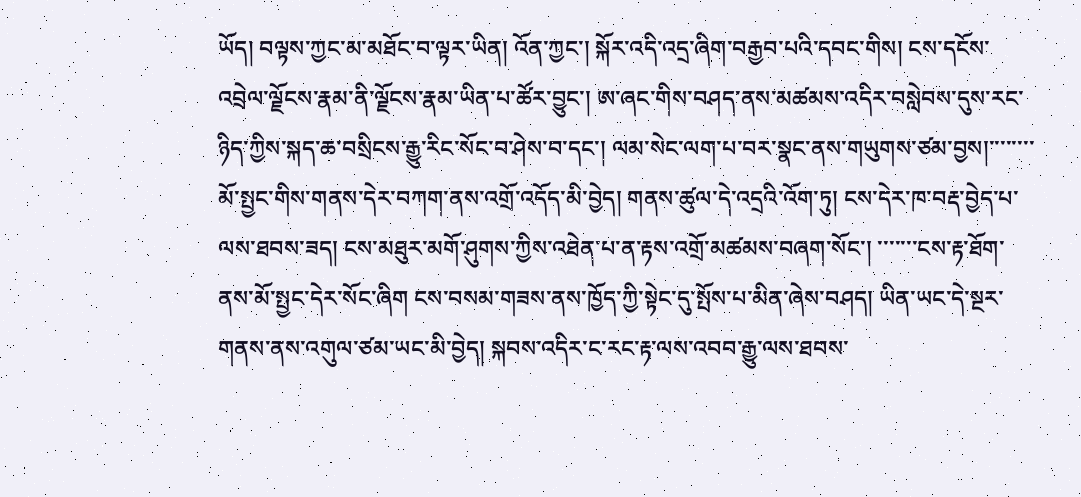ཡོད། བལྟས་ཀྱང་མ་མཐོང་བ་ལྟར་ཡིན། འོན་ཀྱང་། སྐོར་འདི་འདྲ་ཞིག་བརྒྱབ་པའི་དབང་གིས། ངས་དངོས་འབྲེལ་ལྗོངས་རྣམ་ནི་ལྗོངས་རྣམ་ཡིན་པ་ཚོར་བྱུང་། ཨ་ཞང་གིས་བཤད་ནས་མཚམས་འདིར་བསླེབས་དུས་རང་ཉིད་ཀྱིས་སྐད་ཆ་བསྲིངས་རྒྱུ་རིང་སོང་བ་ཤེས་བ་དང་། ལམ་སེང་ལག་པ་བར་སྣང་ནས་གཡུགས་ཙམ་བྱས།་་་་་་་་མོ་སྤྱང་གིས་གནས་དེར་བཀག་ནས་འགྲོ་འདོད་མི་བྱེད། གནས་ཚུལ་དེ་འདྲའི་འོག་ཏུ། ངས་དེར་ཁ་བརྡ་བྱེད་པ་ལས་ཐབས་ཟད། ངས་མཐུར་མགོ་ཤུགས་ཀྱིས་འཐེན་པ་ན་རྟས་འགྲོ་མཚམས་བཞག་སོང་། ་་་་་་་ངས་རྟ་ཐོག་ནས་མོ་སྤྱང་དེར་སོང་ཞིག ངས་བསམ་གཟས་ནས་ཁྱོད་ཀྱི་སྟེང་དུ་སྤོས་པ་མིན་ཞེས་བཤད། ཡིན་ཡང་དེ་སྔར་གནས་ནས་འགུལ་ཙམ་ཡང་མི་བྱེད། སྐབས་འདིར་ང་རང་རྟ་ལས་འབབ་རྒྱུ་ལས་ཐབས་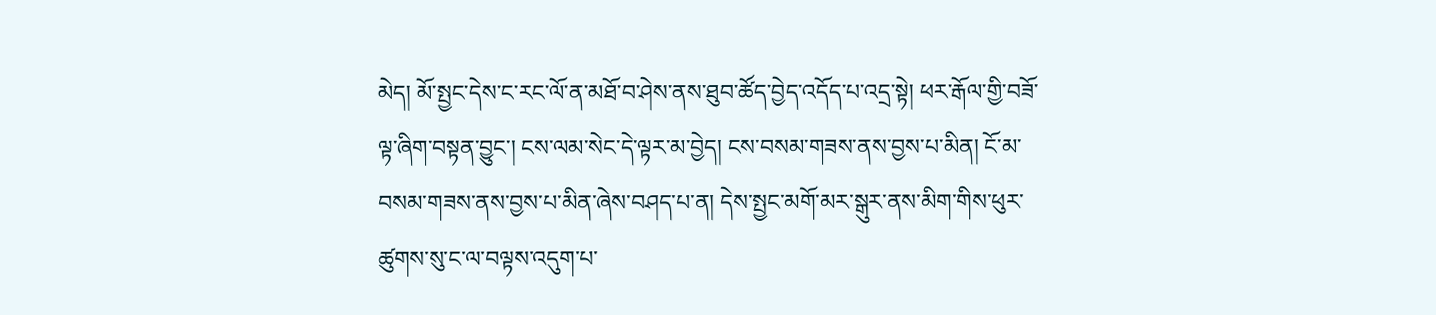མེད། མོ་སྤྱང་དེས་ང་རང་ལོ་ན་མཐོ་བ་ཤེས་ནས་ཐུབ་ཚོད་བྱེད་འདོད་པ་འདྲ་སྟེ། ཕར་རྒོལ་གྱི་བཟོ་ལྟ་ཞིག་བསྟན་བྱུང་། ངས་ལམ་སེང་དེ་ལྟར་མ་བྱེད། ངས་བསམ་གཟས་ནས་བྱས་པ་མིན། ངོ་མ་བསམ་གཟས་ནས་བྱས་པ་མིན་ཞེས་བཤད་པ་ན། དེས་སྤྱང་མགོ་མར་སྒུར་ནས་མིག་གིས་ཕུར་ཚུགས་སུ་ང་ལ་བལྟས་འདུག་པ་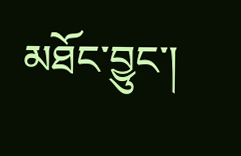མཐོང་བྱུང་།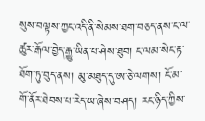སུས་བལྟས་ཀྱང་འདི་ནི་སེམས་ཐག་བཅད་ནས་ང་ལ་ཚུར་རྒོལ་བྱེད་རྒྱུ་ཡིན་པ་ཤེས་ཐུབ། ང་ལམ་སེང་རྟ་ཐོག་ཏུ་བུད་ནས། མུ་མཐུད་དུ་ཨ་ཅེ་ལགས། ངོ་མ་གོ་ནོར་ཐེབས་པ་རེད་ཡ་ཞེས་བཤད། རང་ཉིད་ཀྱིས་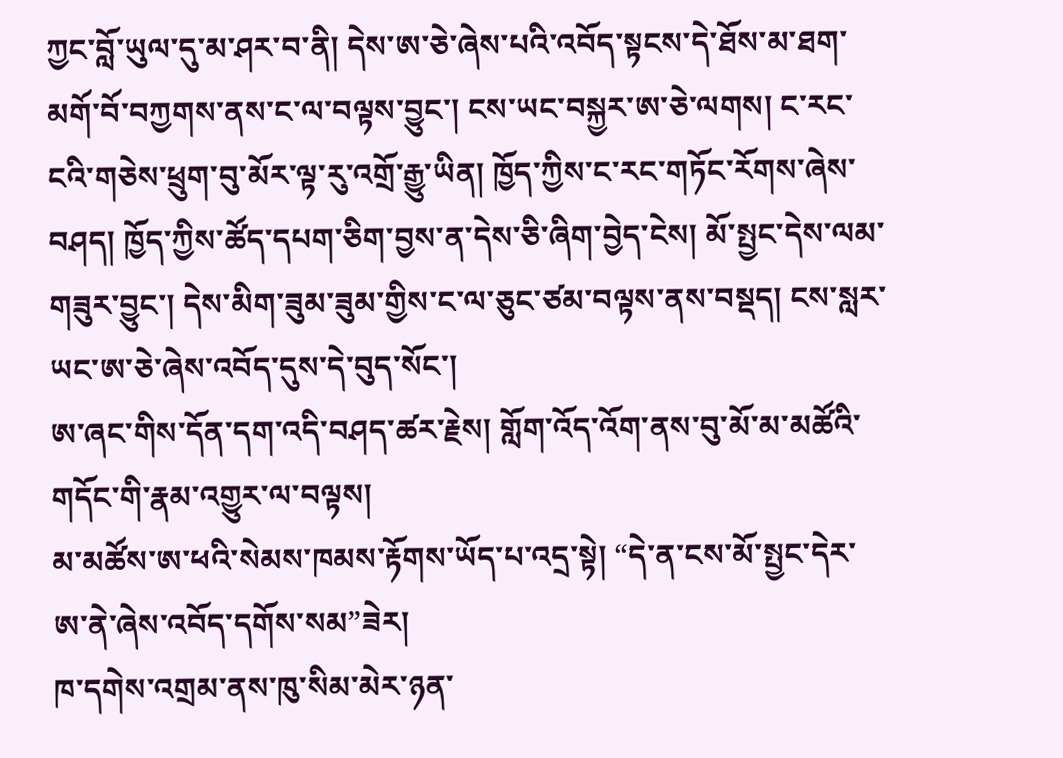ཀྱང་བློ་ཡུལ་དུ་མ་ཤར་བ་ནི། དེས་ཨ་ཅེ་ཞེས་པའི་འབོད་སྟངས་དེ་ཐོས་མ་ཐག་མགོ་བོ་བཀྱགས་ནས་ང་ལ་བལྟས་བྱུང་། ངས་ཡང་བསྐྱར་ཨ་ཅེ་ལགས། ང་རང་ངའི་གཅེས་ཕྲུག་བུ་མོར་ལྟ་རུ་འགྲོ་རྒྱུ་ཡིན། ཁྱོད་ཀྱིས་ང་རང་གཏོང་རོགས་ཞེས་བཤད། ཁྱོད་ཀྱིས་ཚོད་དཔག་ཅིག་བྱས་ན་དེས་ཅི་ཞིག་བྱེད་ངེས། མོ་སྤྱང་དེས་ལམ་གཟུར་བྱུང་། དེས་མིག་ཟུམ་ཟུམ་གྱིས་ང་ལ་ཅུང་ཙམ་བལྟས་ནས་བསྡད། ངས་སླར་ཡང་ཨ་ཅེ་ཞེས་འབོད་དུས་དེ་བུད་སོང་།
ཨ་ཞང་གིས་དོན་དག་འདི་བཤད་ཚར་རྗེས། གློག་འོད་འོག་ནས་བུ་མོ་མ་མཚོའི་གདོང་གི་རྣམ་འགྱུར་ལ་བལྟས།
མ་མཚོས་ཨ་ཕའི་སེམས་ཁམས་རྟོགས་ཡོད་པ་འདྲ་སྟེ། “དེ་ན་ངས་མོ་སྤྱང་དེར་ཨ་ནེ་ཞེས་འབོད་དགོས་སམ”ཟེར།
ཁ་དགེས་འགྲམ་ནས་ཁུ་སིམ་མེར་ཉན་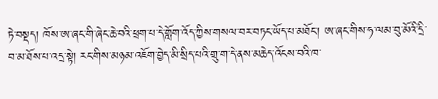ཏེ་བསྡད། ཁོས་ཨ་ཞང་གི་ཞེང་ཆེ་བའི་ཕྲག་པ་དེ་གློག་འོད་ཀྱིས་གསལ་བར་བཏང་ཡོད་པ་མཐོང་། ཨ་ཞང་གིས་ཧ་ལམ་བུ་མོའི་དྲི་བ་མ་ཐོས་པ་འདྲ་སྟེ། རང་གིས་མཉམ་འཇོག་བྱེད་མི་སྲིད་པའི་གྲུ་ག་དེ་ནས་མཆེད་འོངས་བའི་ཁ་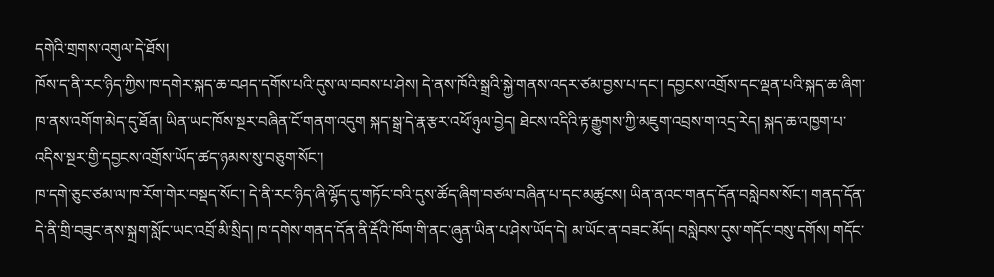དགེའི་གྲགས་འགུལ་དེ་ཐོས།
ཁོས་ད་ནི་རང་ཉིད་ཀྱིས་ཁ་དགེར་སྐད་ཆ་བཤད་དགོས་པའི་དུས་ལ་བབས་པ་ཤེས། དེ་ནས་ཁོའི་སྒྲའི་སྐྱེ་གནས་འདར་ཙམ་བྱས་པ་དང་། དབྱངས་འགྲོས་དང་ལྡན་པའི་སྐད་ཆ་ཞིག་ཁ་ནས་འགོག་མེད་དུ་ཐོན། ཡིན་ཡང་ཁོས་སྔར་བཞིན་ངོ་གནག་འདུག སྐད་སྒྲ་དེ་རྣ་རྩར་འཕོ་ཉུལ་བྱེད། ཐེངས་འདིའི་རྟ་རྒྱུགས་ཀྱི་མཇུག་འབྲས་ག་འདྲ་རེད། སྐད་ཆ་འཁྱག་པ་འདིས་སྔར་གྱི་དབྱངས་འགྲོས་ཡོད་ཚད་ཉམས་སུ་བཅུག་སོང་།
ཁ་དགེ་ཅུང་ཙམ་ལ་ཁ་རོག་གེར་བསྡད་སོང་། དེ་ནི་རང་ཉིད་ཞི་ལྷོད་དུ་གཏོང་བའི་དུས་ཚོད་ཞིག་བཙལ་བཞིན་པ་དང་མཚུངས། ཡིན་ནའང་གནད་དོན་བསླེབས་སོང་། གནད་དོན་དེ་ནི་གྲི་བཟུང་ནས་སྐྲག་སློང་ཡང་འབྲོ་མི་སྲིད། ཁ་དགེས་གནད་དོན་ནི་རྡོའི་ཁོག་གི་ནང་ཞུན་ཡིན་པ་ཤེས་ཡོད་དེ། མ་ཡོང་ན་བཟང་མོད། བསླེབས་དུས་གདོང་བསུ་དགོས། གདོང་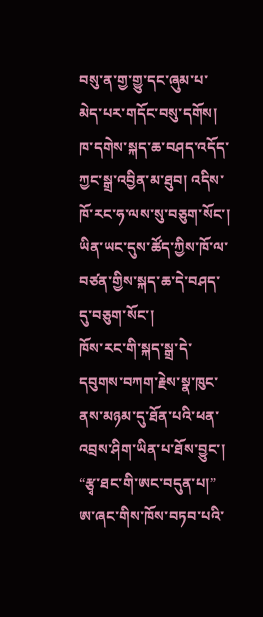བསུ་ན་གྱ་གྱུ་དང་ཞུམ་པ་མེད་པར་གདོང་བསུ་དགོས། ཁ་དགེས་སྐད་ཆ་བཤད་འདོད་ཀྱང་སྒྲ་འབྱིན་མ་ཐུབ། འདིས་ཁོ་རང་ཧ་ལས་སུ་བཅུག་སོང་། ཡིན་ཡང་དུས་ཚོད་ཀྱིས་ཁོ་ལ་བཙན་གྱིས་སྐད་ཆ་དེ་བཤད་དུ་བཅུག་སོང་།
ཁོས་རང་གི་སྐད་སྒྲ་དེ་དབུགས་བཀག་རྗེས་སྣ་ཁུང་ནས་མཉམ་དུ་ཐོན་པའི་ཕན་འབྲས་ཤིག་ཡིན་པ་ཐོས་བྱུང་།
“རྩྭ་ཐང་གི་ཨང་བདུན་པ།”
ཨ་ཞང་གིས་ཁོས་བཏབ་པའི་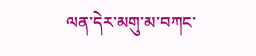ལན་དེར་མགུ་མ་བཀང་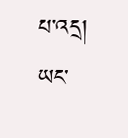པ་འདྲ། ཡང་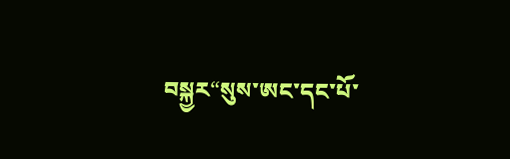བསྐྱར“སུས་ཨང་དང་པོ་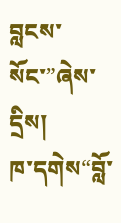བླངས་སོང་”ཞེས་དྲིས།
ཁ་དགེས“བློ་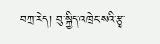བཀྲ་རེད། བུ་སྐྱིད་འཁྲེང་སའི་རྩྭ་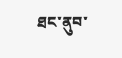ཐང་ནུབ་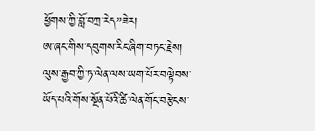ཕྱོགས་ཀྱི་བློ་བཀྲ་རེད”ཟེར།
ཨ་ཞང་གིས་དབུགས་རིང་ཞིག་བཏང་རྗེས། ལུས་རྒྱབ་ཀྱི་ཏ་ལེན་ལས་ཡག་པོར་བལྟེབས་ཡོད་པའི་གོས་སྔོན་པོའི་ཚི་ལེན་གོང་བརྩེངས་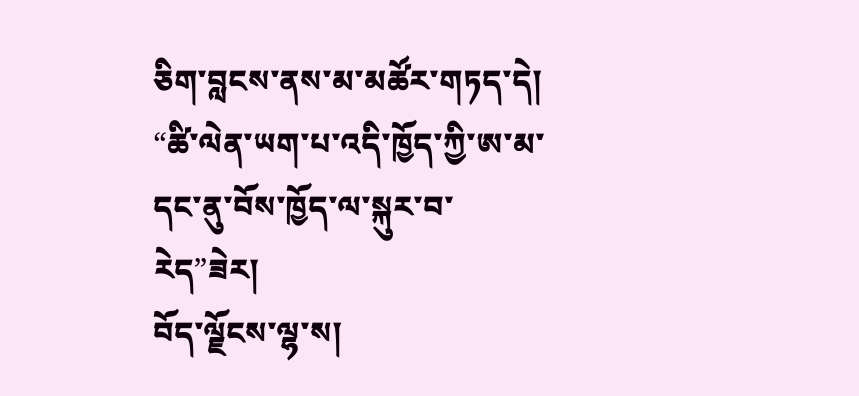ཅིག་བླངས་ནས་མ་མཚོར་གཏད་དེ། “ཚི་ལེན་ཡག་པ་འདི་ཁྱོད་ཀྱི་ཨ་མ་དང་ནུ་བོས་ཁྱོད་ལ་སྐུར་བ་རེད”ཟེར།
བོད་ལྗོངས་ལྷ་ས།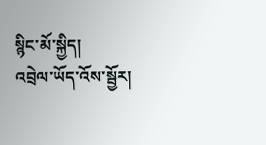སྙིང་མོ་སྐྱིད།
འབྲེལ་ཡོད་འོས་སྦྱོར།